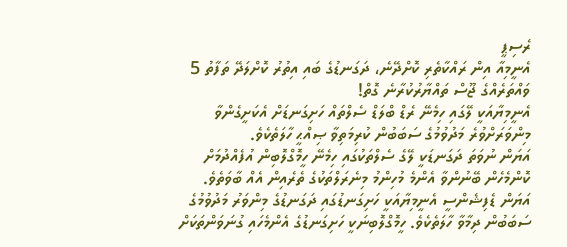ރެސިޕީ
އެނީމިއާ އިން ރައްކާތެރި ކޮށްދޭނެ، ދަގަނޑުގެ ބައި އިތުރު ކޮށްލަދޭ ތަފާތު 5 ވައްތަރެއްގެ ޖޫސް ތައްޔާރުކުރާނެ ގޮތް!
އެނީމިޔާއަކީ ލޭގައި ހިމެނޭ ރެޑް ބްލަޑް ސެލްތައް ހަށިގަނޑަށް އެކަށީގެންވާ މިންވަރަށްވުރެ މަދުވުމުގެ ސަބަބުން ކުރިމަތިވާ ޞިއްޙީ ހާލަތެކެވެ.
އަޔަން ނުވަތަ ދަގަނޑަކީ ލޭގެ ސެލްތަކުގައި ހިމެނޭ ހީމޮގްލޮބިން އުފެއްދުމަށް ކޮންމެހެން ބޭނުންވާ އެންމެ މުހިންމު މިނެރަލްތަކުގެ ތެރެއިން އެއް ބާވަތެވެ.
އަޔަން ޑެފިޝެންސީ އެނީމިޔާއަކީ ހަށިގަނޑުގައި ދަގަނޑުގެ މިންވަރު މަދުވުމުގެ ސަބަބުން ދިމާވާ ހާލަތެކެވެ. ހީމޮގްލޮބިނަކީ ހަށިގަނޑުގެ އެންމެހައި ގުނަވަންތަކަށް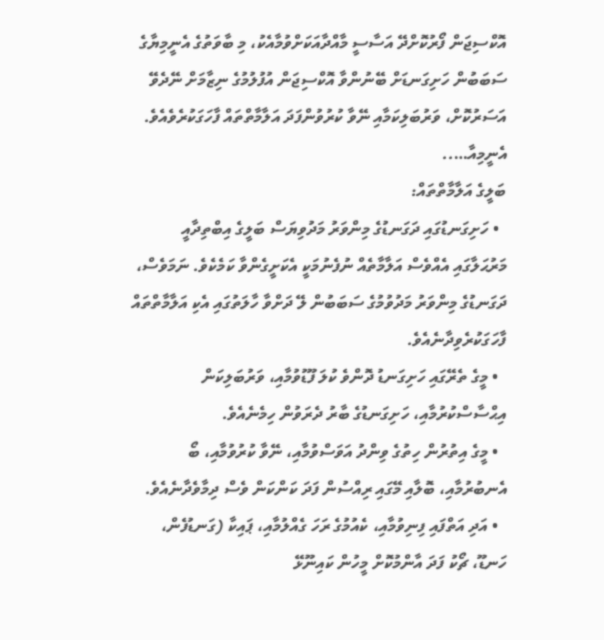އޮކްސިޖަން ފޯރުކޮށްދޭ އަސާސީ މާއްދާއަކަށްވުމާއެކު، މި ބާވަތުގެ އެނީމިޔާގެ ސަބަބުން ހަށިގަނޑަށް ބޭނުންވާ އޮކްސިޖަން އުފުލުމުގެ ނިޒާމަށް ނޭދެވޭ އަސަރުކޮށް، ވަރުބަލިކަމާއި ނޭވާ ކުރުވުންފަދަ އަލާމާތްތައް ފާހަގަކުރެވެއެވެ.
އެނީމިއާ…..
ބަލީގެ އަލާމާތްތައް:
  • ހަށިގަނޑުގައި ދަގަނޑުގެ މިންވަރު މަދުވިޔަސް ބަލީގެ އިބްތިދާއީ މަރުޙަލާގައި އެއްވެސް އަލާމާތެއް ނުފެނުމަކީ އެކަށީގެންވާ ކަމެކެވެ. ނަމަވެސް، ދަގަނޑުގެ މިންވަރު މަދުވުމުގެ ސަބަބުން ލޭ ދަށްވާ ހާލަތުގައި އެކި އަލާމާތްތައް ފާހަގަކުރެވިދާނެއެވެ.
  • މީގެ ތެރޭގައި ހަށިގަނޑު ދޮންވެ ކުލަ ފޫޑުވުމާއި، ވަރުބަލިކަން އިޙްސާސްކުރުމާއި، ހަށިގަނޑުގެ ބާރު ދެރަވުން ހިމެނެއެވެ.
  • މީގެ އިތުރުން ހިތުގެ ވިންދު އަވަސްވުމާއި، ނޭވާ ކުރުވުމާއި، ބޯ އެނބުރުމާއި، ބޮލާއި މޭގައި ރިއްސުން ފަދަ ކަންކަން ވެސް ދިމާވެދާނެއެވެ.
  • އަދި އަތްފައި ފިނިވުމާއި، ކެއުމުގެ ރަހަ ގެއްލުމާއި، ޕައިކާ (ގަނޑުފެން، ހަނޑޫ، ޗޯކު ފަދަ އާންމުކޮށް މީހުން ކައިނޫޅޭ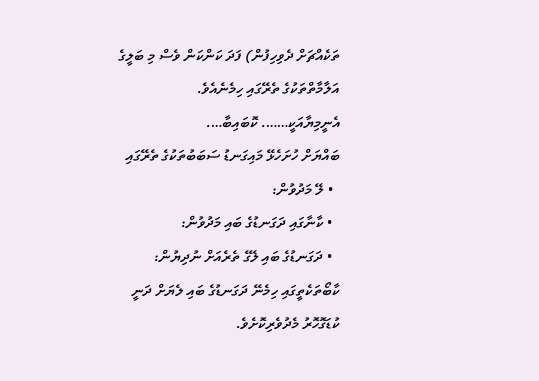ތަކެއްޗަށް ދެވިހިފުން) ފަދަ ކަންކަން ވެސް މި ބަލީގެ އަލާމާތްތަކުގެ ތެރޭގައި ހިމެނެއެވެ.
އެނީމިޔާއަކީ……. ކޮބައިބާ….
ބައްޔަށް ހުށަހެޅޭ މައިގަނޑު ސަބަބުތަކުގެ ތެރޭގައި
  • ލޭ މަދުވުން:
  • ކާނާގައި ދަގަނޑުގެ ބައި މަދުވުން:
  • ދަގަނޑުގެ ބައި ލޭގެ ތެރެއަށް ނުދިޔުން: ކާބޯތަކެތީގައި ހިމެނޭ ދަގަނޑުގެ ބައި ލެޔަށް ދަނީ ކުޑަގޮހޮރު މެދުވެރިކޮށެވެ.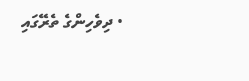• ދިވެހިންގެ ތެރޭގައި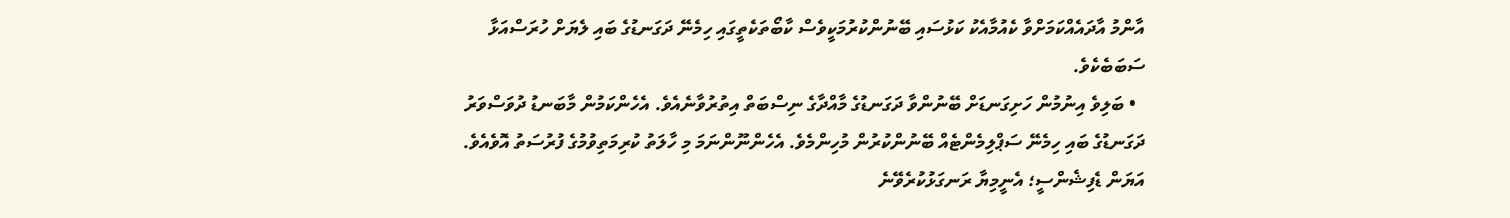އާންމު އާދައެއްކަމަށްވާ ކެއުމާއެކު ކަޅުސައި ބޭނުންކުރުމަކީވެސް ކާބޯތަކެތީގައި ހިމެނޭ ދަގަނޑުގެ ބައި ލެޔަށް ހުރަސްއަޅާ ސަބަބެކެވެ.
  • ބަލިވެ އިނުމުން ހަށިގަނޑަށް ބޭނުންވާ ދަގަނޑުގެ މާއްދާގެ ނިސްބަތް އިތުރުވާނެއެވެ. އެހެންކަމުން މާބަނޑު ދުވަސްވަރު ދަގަނޑުގެ ބައި ހިމެނޭ ސަޕްލިމެންޓެއް ބޭނުންކުރުން މުހިންމެވެ. އެހެންނޫންނަމަ މި ހާލަތު ކުރިމަތިވުމުގެ ފުރުސަތު އޮވެއެވެ.
އަޔަން ޑެފިޝެންސީ؛ އެނީމިޔާ ރަނގަޅުކުރެވޭނެ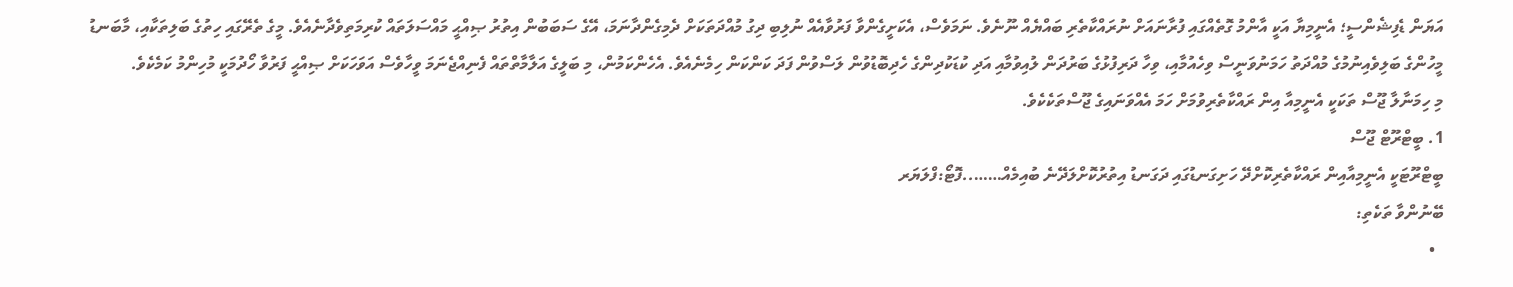އަޔަން ޑެފިޝެންސީ؛ އެނީމިޔާ އަކީ އާންމު ގޮތެއްގައި ފުރާނައަށް ނުރައްކާތެރި ބައްޔެއް ނޫނެވެ. ނަމަވެސް، އެކަށީގެންވާ ފަރުވާއެއް ނުލިބި ދިގު މުއްދަތަކަށް ދެމިގެންދާނަމަ، އޭގެ ސަބަބުން އިތުރު ޞިއްޙީ މައްސަލަތައް ކުރިމަތިވެދާނެއެވެ. މީގެ ތެރޭގައި ހިތުގެ ބަލިތަކާއި، މާބަނޑު މީހުންގެ ބަލިވެއިނުމުގެ މުއްދަތު ހަމަނުވަނީސް ވިހެއުމާއި، ވިހާ ދަރިފުޅުގެ ބަރުދަން ލުއިވުމާއި އަދި ކުޑަކުދިންގެ ހެދިބޮޑުވުން ލަސްވުން ފަދަ ކަންކަން ހިމެނެއެވެ. އެހެންކަމުން، މި ބަލީގެ އަލާމާތްތައް ފެނިއްޖެނަމަ ވީހާވެސް އަވަހަކަށް ޞިއްޙީ ފަރުވާ ހޯދުމަކީ މުހިންމު ކަމެކެވެ.
މި ހިމަނާލާ ޖޫސް ތަކަކީ އެނީމިއާ އިން ރައްކާތެރިވުމަށް ހަމަ އެއްވަނައިގެ ޖޫސްތަކެކެވެ.
1. ބީޓްރޫޓް ޖޫސް
ބީޓްރޫޓަކީ އެނީމިއާއިން ރައްކާތެރިކޮށްދޭ ހަށިގަނޑުގައި ދަގަނޑު އިތުރުކޮށްލަދޭނެ ބުއިމެއް……..ފޮޓޯ:ފްލަޔަރ
ބޭނުންވާ ތަކެތި:
  •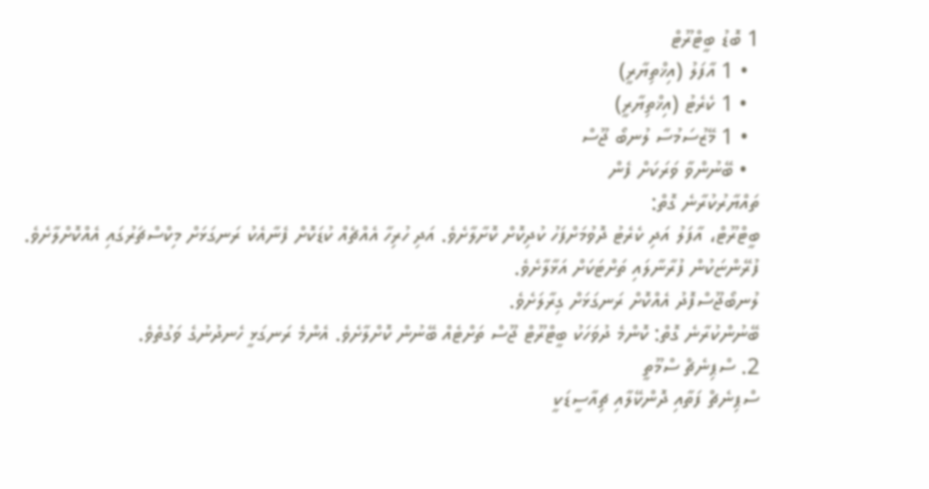1 ބޮޑު ބީޓްރޫޓް
  • 1 އާފަލު (އިޚްތިޔާރީ)
  • 1 ކެރެޓު (އިޚްތިޔާރީ)
  • 1 މޭޒުސަމުސާ ލުނބޯ ޖޫސް
  • ބޭނުންވާ ވަރަކަށް ފެން
ތައްޔާރުކުރާނެ ގޮތް:
ބީޓްރޫޓް، އާފަލު އަދި ކެރެޓު ދޮވުމަށްފަހު ކުދިކޮށް ކޮށާލާށެވެ. އަދި ހުރިހާ އެއްޗެއް ކުޑަކޮށް ފެނާއެކު ރަނގަޅަށް މިކްސްޗަރުގައި އެއްކޮށްލާށެވެ.
ފުރޭންޏަކުން ފުރާނާލައި ތަށްޓަކަށް އަޅާލާށެވެ.
ލުނބޯޖޫސްފޮދު އެއްކޮށް ރަނގަޅަށް ގިރާލަށެވެ.
ބޭނުންކުރާނެ ގޮތް: ކޮންމެ ދުވަހަކު ބީޓްރޫޓް ޖޫސް ތަށްޓެއް ބޭނުން ކޮށްލާށެވެ. އެންމެ ރަނގަޅީ ހެނދުނުގެ ވަގުތެވެ.
2. ސްޕިނެޗް ސްމޫތީ
ސްޕިނެޗް ފަތާއި ދޮންކޭލާއި ޗިއާސީޑަކީ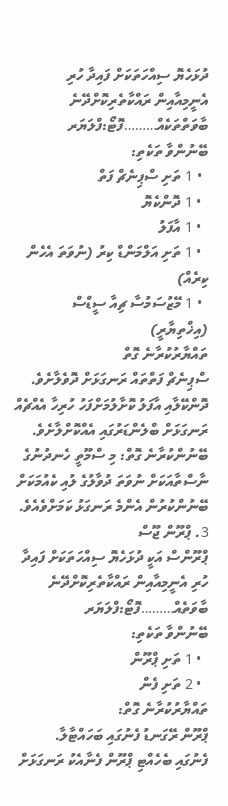ދުޅަހެޔޮ ސިއްހަތަކަށް ފައިދާ ހުރި އެނީމިއާއިން ރައްކާތެރިކޮށްދޭނެ ބާވަތްތަކެއް………ފޮޓޯ:ފްލަޔަރ
ބޭނުންވާ ތަކެތި:
  • 1 ތަށި ސްޕިނެޗް ފަތް
  • 1 ދޮންކެޔޮ
  • 1 އާފަލު
  • 1 ތަށި އަލްމަންޑް ކިރު (ނުވަތަ އެހެން ކިރެއް)
  • 1 މޭޒުސަމުސާ ޗިއާ ސީޑްސް (އިޚްތިޔާރީ)
ތައްޔާރުކުރާނެ ގޮތް
ސްޕިނެޗް ފަތްތައް ރަނގަޅަށް ދޮވެލާށެވެ. ދޮންކޭލާއި އާފަލު ކޮށާލުމަށްފަހު ހުރިހާ އެއްޗެއް ރަނގަޅަށް ބްލެންޑަރުގައި އެއްކޮށްލާށެވެ.
ބޭނުންކުރާނެ ގޮތް: މި ސްމޫތީ ހެނދުނުގެ ނާސްތާއަކަށް ނުވަތަ ދުވާލުގެ ލުއި ކެއުމަކަށް ބޭނުންކުރުން އެންމެ ރަނގަޅު ކަމަށްވެއެވެ.
3. ޕްރޫން ޖޫސް
ޕްރޫންސް އަކީ ދުޅަހެޔޮ ސިއްހަތަކަށް ފައިދާ ހުރި އެނީމިއާއިން ރައްކާތެރިކޮށްދޭނެ ބާވަތެއް………ފޮޓޯ:ފްލަޔަރ
ބޭނުންވާ ތަކެތި:
  • 1 ތަށި ޕްރޫން
  • 2 ތަށި ފެން
ތައްޔާރުކުރާނެ ގޮތް:
ޕްރޫން ރޭގަނޑު ފެނުގައި ބަހައްޓާލާ.
ފެނުގައި ބެހެއްޓި ޕްރޫން ފެނާއެކު ރަނގަޅަށް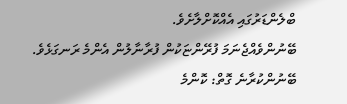ބްލެންޑަރުގައި އެއްކޮށްލާށެވެ.
ބޭނުންވެއްޖެނަމަ ފުރޭންޏަކުން ފުރާނާލުން އެންމެ ރަނގަޅެވެ.
ބޭނުންކުރާނެ ގޮތް: ކޮންމެ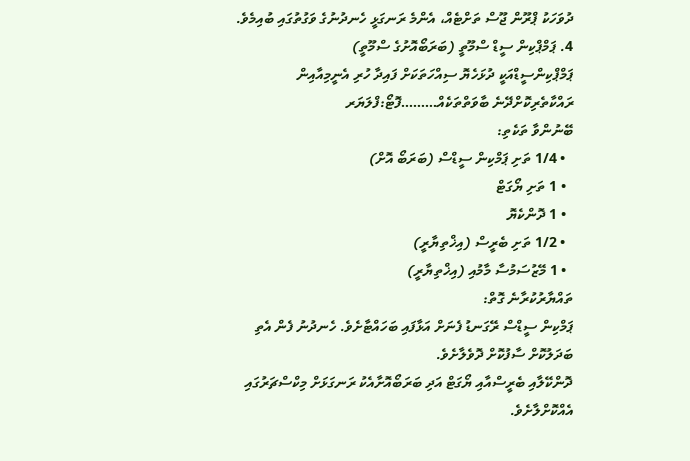ދުވަހަކު ޕްރޫން ޖޫސް ތަށްޓެއް، އެންމެ ރަނގަޅީ ހެނދުނުގެ ވަގުތުގައި ބުއިމެވެ.
4. ޕަމްޕްކިން ސީޑް ސްމޫތީ (ބަރަބޯއޮށުގެ ސްމޫތީ)
ޕަމްޕްކިންސީޑްއަކީ ދުޅަހެޔޮ ސިއްހަތަކަށް ފައިދާ ހުރި އެނީމިއާއިން ރައްކާތެރިކޮށްދޭނެ ބާވަތްތަކެއް………ފޮޓޯ:ފްލަޔަރ
ބޭނުންވާ ތަކެތި:
  • 1/4 ތަށި ޕަމްކިން ސީޑްސް (ބަރަބޯ އޮށް)
  • 1 ތަށި ޔޯގަޓް
  • 1 ދޮންކެޔޮ
  • 1/2 ތަށި ބެރީސް (އިޚްތިޔާރީ)
  • 1 މޭޒުސަމުސާ މާމުއި (އިޚްތިޔާރީ)
ތައްޔާރުކުރާނެ ގޮތް:
ޕަމްކިން ސީޑްސް ރޭގަނޑު ފެނަށް އަޅާފައި ބަހައްޓާށެވެ. ހެނދުނު ފެން އެތި ބަދަލުކޮށް ސާފުކޮށް ދޮވެލާށެވެ.
ދޮންކޭލާއި ބެރީސްއާއި ޔޯގަޓް އަދި ބަރަބޯއޮށާއެކު ރަނގަޅަށް މިކްސްޗަރުގައި އެއްކޮށްލާށެވެ.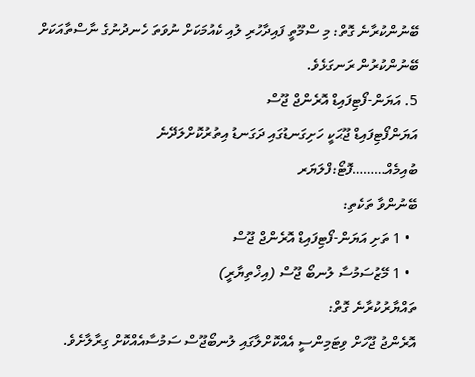ބޭނުންކުރާނެ ގޮތް: މި ސްމޫތީ ފައިދާހުރި ލުއި ކެއުމަކަށް ނުވަތަ ހެނދުނުގެ ނާސްތާއަކަށް ބޭނުންކުރުން ރަނގަޅެވެ.
5. އަޔަން-ފޯޓިފައިޑް އޮރެންޖް ޖޫސް
އަޔަންފޯޓިފައިޑް ޖޫޙަކީ ހަށިގަނޑުގައި ދަގަނޑު އިތުރުކޮށްލަދޭނެ ބުއިމެއް………ފޮޓޯ:ފްލަޔަރ
ބޭނުންވާ ތަކެތި:
  • 1 ތަށި އަޔަން-ފޯޓިފައިޑް އޮރެންޖް ޖޫސް
  • 1 މޭޒުސަމުސާ ލުނބޯ ޖޫސް (އިޚްތިޔާރީ)
ތައްޔާރުކުރާނެ ގޮތް:
އޮރެންޖު ޖޫހަށް ވިޓަމިންސީ އެއްކޮށްލާގައި ލުނބޯޖޫސް ސަމުސާއެއްކޮށް ގިރާލާށެވެ.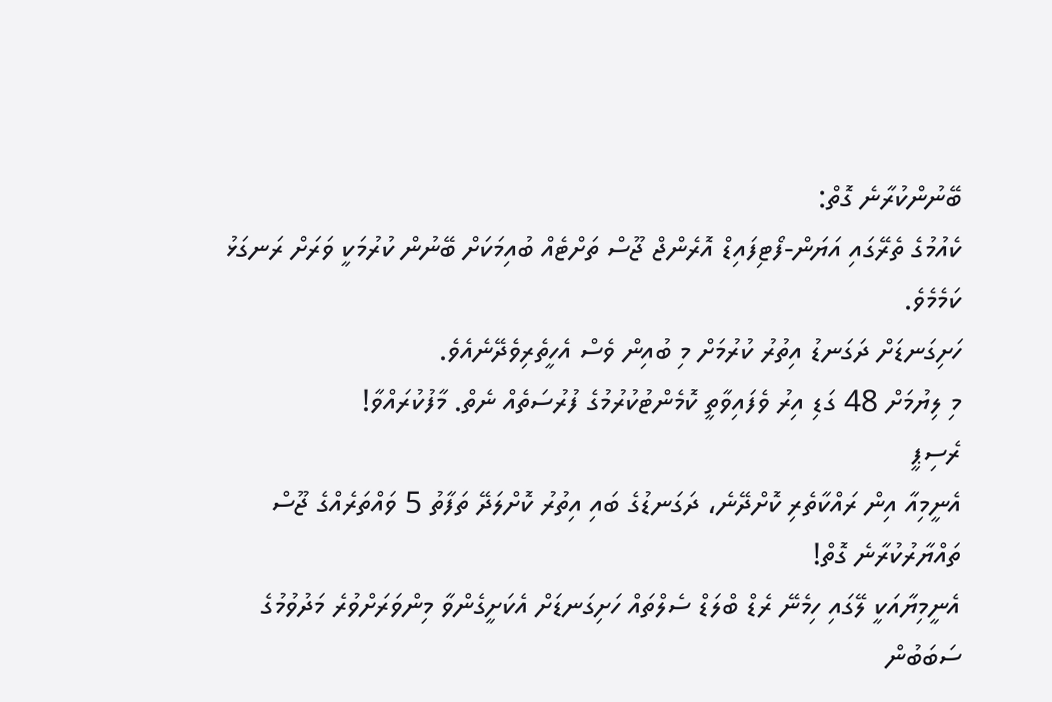ބޭނުންކުރާނެ ގޮތް:
ކެއުމުގެ ތެރޭގައި އަޔަން-ފޯޓިފައިޑް އޮރެންޖް ޖޫސް ތަށްޓެއް ބުއިމަކަށް ބޭނުން ކުރުމަކީ ވަރަށް ރަނގަޅު ކަމެމެވެ.
ހަށިގަނޑަށް ދަގަނޑު އިތުރު ކުރުމަށް މި ބުއިން ވެސް އެހީތެރިވެދޭނެއެވެ.
މި ލިޔުމަށް 48 ގަޑި އިރު ވެފައިވާތީ ކޮމެންޓުކުރުމުގެ ފުރުސަތެއް ނެތް. މާފުކުރައްވާ!
ރެސިޕީ
އެނީމިއާ އިން ރައްކާތެރި ކޮށްދޭނެ، ދަގަނޑުގެ ބައި އިތުރު ކޮށްލަދޭ ތަފާތު 5 ވައްތަރެއްގެ ޖޫސް ތައްޔާރުކުރާނެ ގޮތް!
އެނީމިޔާއަކީ ލޭގައި ހިމެނޭ ރެޑް ބްލަޑް ސެލްތައް ހަށިގަނޑަށް އެކަށީގެންވާ މިންވަރަށްވުރެ މަދުވުމުގެ ސަބަބުން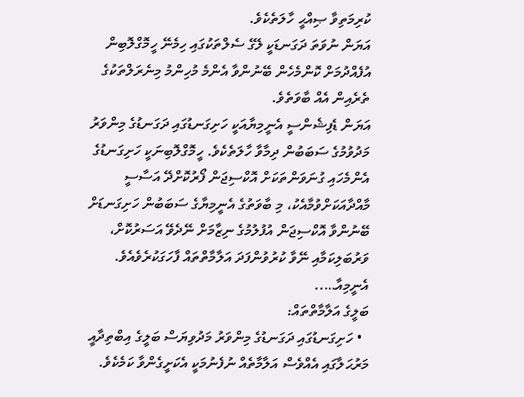ކުރިމަތިވާ ޞިއްޙީ ހާލަތެކެވެ.
އަޔަން ނުވަތަ ދަގަނޑަކީ ލޭގެ ސެލްތަކުގައި ހިމެނޭ ހީމޮގްލޮބިން އުފެއްދުމަށް ކޮންމެހެން ބޭނުންވާ އެންމެ މުހިންމު މިނެރަލްތަކުގެ ތެރެއިން އެއް ބާވަތެވެ.
އަޔަން ޑެފިޝެންސީ އެނީމިޔާއަކީ ހަށިގަނޑުގައި ދަގަނޑުގެ މިންވަރު މަދުވުމުގެ ސަބަބުން ދިމާވާ ހާލަތެކެވެ. ހީމޮގްލޮބިނަކީ ހަށިގަނޑުގެ އެންމެހައި ގުނަވަންތަކަށް އޮކްސިޖަން ފޯރުކޮށްދޭ އަސާސީ މާއްދާއަކަށްވުމާއެކު، މި ބާވަތުގެ އެނީމިޔާގެ ސަބަބުން ހަށިގަނޑަށް ބޭނުންވާ އޮކްސިޖަން އުފުލުމުގެ ނިޒާމަށް ނޭދެވޭ އަސަރުކޮށް، ވަރުބަލިކަމާއި ނޭވާ ކުރުވުންފަދަ އަލާމާތްތައް ފާހަގަކުރެވެއެވެ.
އެނީމިއާ…..
ބަލީގެ އަލާމާތްތައް:
  • ހަށިގަނޑުގައި ދަގަނޑުގެ މިންވަރު މަދުވިޔަސް ބަލީގެ އިބްތިދާއީ މަރުޙަލާގައި އެއްވެސް އަލާމާތެއް ނުފެނުމަކީ އެކަށީގެންވާ ކަމެކެވެ.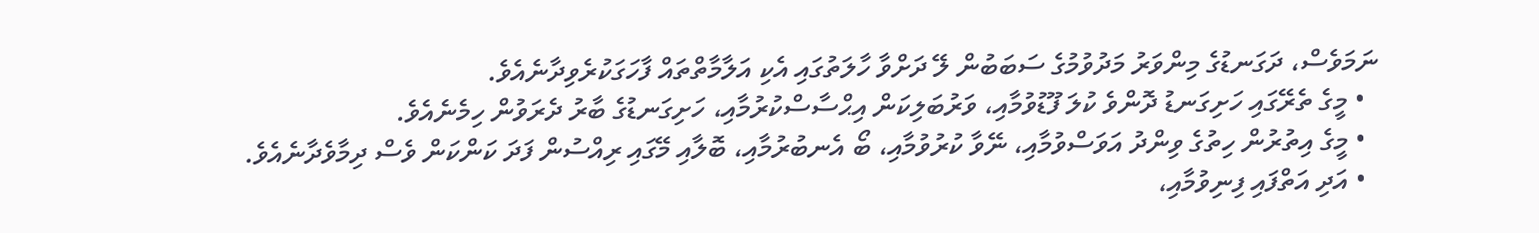ނަމަވެސް، ދަގަނޑުގެ މިންވަރު މަދުވުމުގެ ސަބަބުން ލޭ ދަށްވާ ހާލަތުގައި އެކި އަލާމާތްތައް ފާހަގަކުރެވިދާނެއެވެ.
  • މީގެ ތެރޭގައި ހަށިގަނޑު ދޮންވެ ކުލަ ފޫޑުވުމާއި، ވަރުބަލިކަން އިޙްސާސްކުރުމާއި، ހަށިގަނޑުގެ ބާރު ދެރަވުން ހިމެނެއެވެ.
  • މީގެ އިތުރުން ހިތުގެ ވިންދު އަވަސްވުމާއި، ނޭވާ ކުރުވުމާއި، ބޯ އެނބުރުމާއި، ބޮލާއި މޭގައި ރިއްސުން ފަދަ ކަންކަން ވެސް ދިމާވެދާނެއެވެ.
  • އަދި އަތްފައި ފިނިވުމާއި،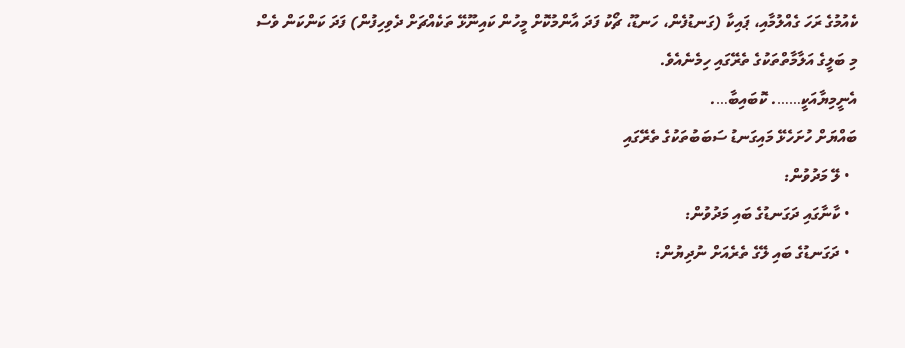ކެއުމުގެ ރަހަ ގެއްލުމާއި، ޕައިކާ (ގަނޑުފެން، ހަނޑޫ، ޗޯކު ފަދަ އާންމުކޮށް މީހުން ކައިނޫޅޭ ތަކެއްޗަށް ދެވިހިފުން) ފަދަ ކަންކަން ވެސް މި ބަލީގެ އަލާމާތްތަކުގެ ތެރޭގައި ހިމެނެއެވެ.
އެނީމިޔާއަކީ……. ކޮބައިބާ….
ބައްޔަށް ހުށަހެޅޭ މައިގަނޑު ސަބަބުތަކުގެ ތެރޭގައި
  • ލޭ މަދުވުން:
  • ކާނާގައި ދަގަނޑުގެ ބައި މަދުވުން:
  • ދަގަނޑުގެ ބައި ލޭގެ ތެރެއަށް ނުދިޔުން: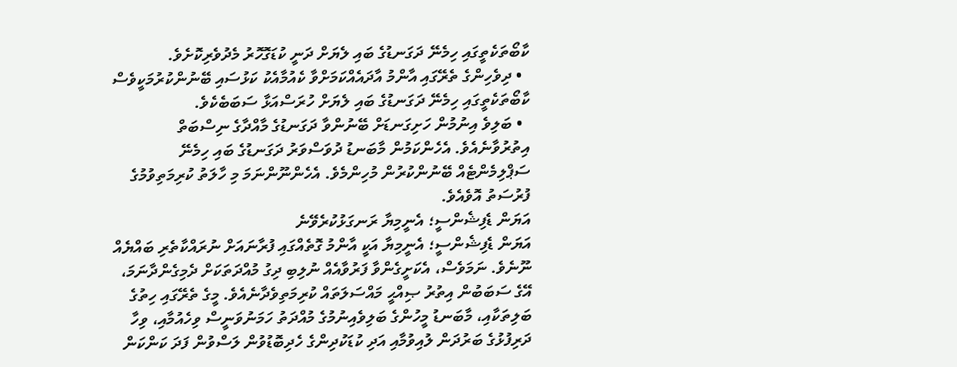ކާބޯތަކެތީގައި ހިމެނޭ ދަގަނޑުގެ ބައި ލެޔަށް ދަނީ ކުޑަގޮހޮރު މެދުވެރިކޮށެވެ.
  • ދިވެހިންގެ ތެރޭގައި އާންމު އާދައެއްކަމަށްވާ ކެއުމާއެކު ކަޅުސައި ބޭނުންކުރުމަކީވެސް ކާބޯތަކެތީގައި ހިމެނޭ ދަގަނޑުގެ ބައި ލެޔަށް ހުރަސްއަޅާ ސަބަބެކެވެ.
  • ބަލިވެ އިނުމުން ހަށިގަނޑަށް ބޭނުންވާ ދަގަނޑުގެ މާއްދާގެ ނިސްބަތް އިތުރުވާނެއެވެ. އެހެންކަމުން މާބަނޑު ދުވަސްވަރު ދަގަނޑުގެ ބައި ހިމެނޭ ސަޕްލިމެންޓެއް ބޭނުންކުރުން މުހިންމެވެ. އެހެންނޫންނަމަ މި ހާލަތު ކުރިމަތިވުމުގެ ފުރުސަތު އޮވެއެވެ.
އަޔަން ޑެފިޝެންސީ؛ އެނީމިޔާ ރަނގަޅުކުރެވޭނެ
އަޔަން ޑެފިޝެންސީ؛ އެނީމިޔާ އަކީ އާންމު ގޮތެއްގައި ފުރާނައަށް ނުރައްކާތެރި ބައްޔެއް ނޫނެވެ. ނަމަވެސް، އެކަށީގެންވާ ފަރުވާއެއް ނުލިބި ދިގު މުއްދަތަކަށް ދެމިގެންދާނަމަ، އޭގެ ސަބަބުން އިތުރު ޞިއްޙީ މައްސަލަތައް ކުރިމަތިވެދާނެއެވެ. މީގެ ތެރޭގައި ހިތުގެ ބަލިތަކާއި، މާބަނޑު މީހުންގެ ބަލިވެއިނުމުގެ މުއްދަތު ހަމަނުވަނީސް ވިހެއުމާއި، ވިހާ ދަރިފުޅުގެ ބަރުދަން ލުއިވުމާއި އަދި ކުޑަކުދިންގެ ހެދިބޮޑުވުން ލަސްވުން ފަދަ ކަންކަން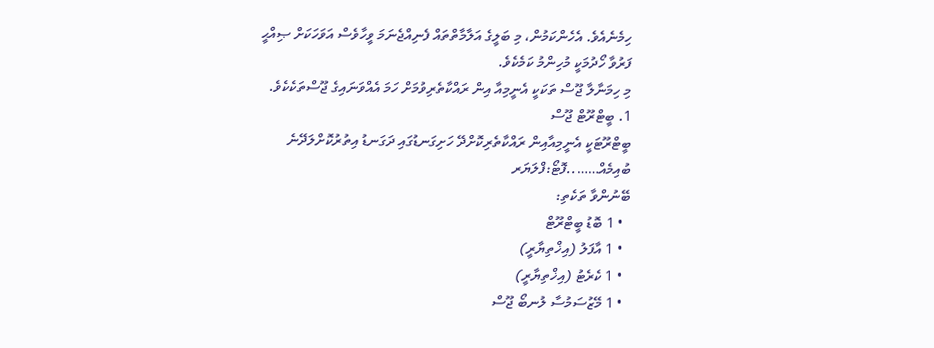ހިމެނެއެވެ. އެހެންކަމުން، މި ބަލީގެ އަލާމާތްތައް ފެނިއްޖެނަމަ ވީހާވެސް އަވަހަކަށް ޞިއްޙީ ފަރުވާ ހޯދުމަކީ މުހިންމު ކަމެކެވެ.
މި ހިމަނާލާ ޖޫސް ތަކަކީ އެނީމިއާ އިން ރައްކާތެރިވުމަށް ހަމަ އެއްވަނައިގެ ޖޫސްތަކެކެވެ.
1. ބީޓްރޫޓް ޖޫސް
ބީޓްރޫޓަކީ އެނީމިއާއިން ރައްކާތެރިކޮށްދޭ ހަށިގަނޑުގައި ދަގަނޑު އިތުރުކޮށްލަދޭނެ ބުއިމެއް……..ފޮޓޯ:ފްލަޔަރ
ބޭނުންވާ ތަކެތި:
  • 1 ބޮޑު ބީޓްރޫޓް
  • 1 އާފަލު (އިޚްތިޔާރީ)
  • 1 ކެރެޓު (އިޚްތިޔާރީ)
  • 1 މޭޒުސަމުސާ ލުނބޯ ޖޫސް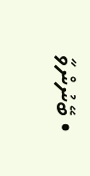• ބޭނުންވާ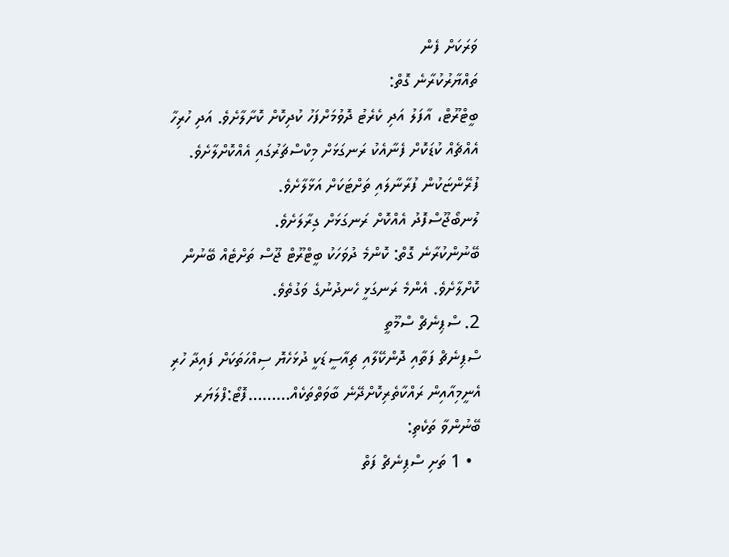ވަރަކަށް ފެން
ތައްޔާރުކުރާނެ ގޮތް:
ބީޓްރޫޓް، އާފަލު އަދި ކެރެޓު ދޮވުމަށްފަހު ކުދިކޮށް ކޮށާލާށެވެ. އަދި ހުރިހާ އެއްޗެއް ކުޑަކޮށް ފެނާއެކު ރަނގަޅަށް މިކްސްޗަރުގައި އެއްކޮށްލާށެވެ.
ފުރޭންޏަކުން ފުރާނާލައި ތަށްޓަކަށް އަޅާލާށެވެ.
ލުނބޯޖޫސްފޮދު އެއްކޮށް ރަނގަޅަށް ގިރާލަށެވެ.
ބޭނުންކުރާނެ ގޮތް: ކޮންމެ ދުވަހަކު ބީޓްރޫޓް ޖޫސް ތަށްޓެއް ބޭނުން ކޮށްލާށެވެ. އެންމެ ރަނގަޅީ ހެނދުނުގެ ވަގުތެވެ.
2. ސްޕިނެޗް ސްމޫތީ
ސްޕިނެޗް ފަތާއި ދޮންކޭލާއި ޗިއާސީޑަކީ ދުޅަހެޔޮ ސިއްހަތަކަށް ފައިދާ ހުރި އެނީމިއާއިން ރައްކާތެރިކޮށްދޭނެ ބާވަތްތަކެއް………ފޮޓޯ:ފްލަޔަރ
ބޭނުންވާ ތަކެތި:
  • 1 ތަށި ސްޕިނެޗް ފަތް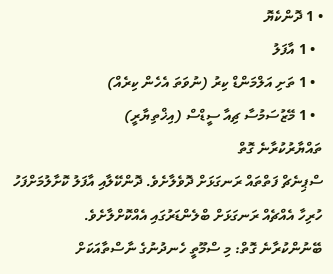• 1 ދޮންކެޔޮ
  • 1 އާފަލު
  • 1 ތަށި އަލްމަންޑް ކިރު (ނުވަތަ އެހެން ކިރެއް)
  • 1 މޭޒުސަމުސާ ޗިއާ ސީޑްސް (އިޚްތިޔާރީ)
ތައްޔާރުކުރާނެ ގޮތް
ސްޕިނެޗް ފަތްތައް ރަނގަޅަށް ދޮވެލާށެވެ. ދޮންކޭލާއި އާފަލު ކޮށާލުމަށްފަހު ހުރިހާ އެއްޗެއް ރަނގަޅަށް ބްލެންޑަރުގައި އެއްކޮށްލާށެވެ.
ބޭނުންކުރާނެ ގޮތް: މި ސްމޫތީ ހެނދުނުގެ ނާސްތާއަކަށް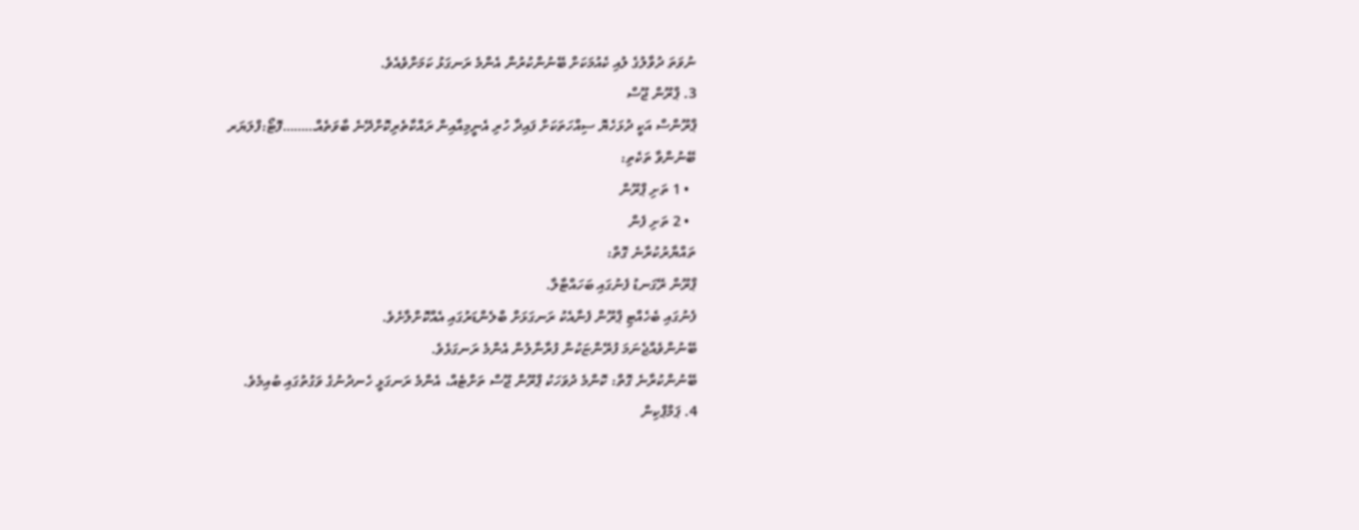ނުވަތަ ދުވާލުގެ ލުއި ކެއުމަކަށް ބޭނުންކުރުން އެންމެ ރަނގަޅު ކަމަށްވެއެވެ.
3. ޕްރޫން ޖޫސް
ޕްރޫންސް އަކީ ދުޅަހެޔޮ ސިއްހަތަކަށް ފައިދާ ހުރި އެނީމިއާއިން ރައްކާތެރިކޮށްދޭނެ ބާވަތެއް………ފޮޓޯ:ފްލަޔަރ
ބޭނުންވާ ތަކެތި:
  • 1 ތަށި ޕްރޫން
  • 2 ތަށި ފެން
ތައްޔާރުކުރާނެ ގޮތް:
ޕްރޫން ރޭގަނޑު ފެނުގައި ބަހައްޓާލާ.
ފެނުގައި ބެހެއްޓި ޕްރޫން ފެނާއެކު ރަނގަޅަށް ބްލެންޑަރުގައި އެއްކޮށްލާށެވެ.
ބޭނުންވެއްޖެނަމަ ފުރޭންޏަކުން ފުރާނާލުން އެންމެ ރަނގަޅެވެ.
ބޭނުންކުރާނެ ގޮތް: ކޮންމެ ދުވަހަކު ޕްރޫން ޖޫސް ތަށްޓެއް، އެންމެ ރަނގަޅީ ހެނދުނުގެ ވަގުތުގައި ބުއިމެވެ.
4. ޕަމްޕްކިން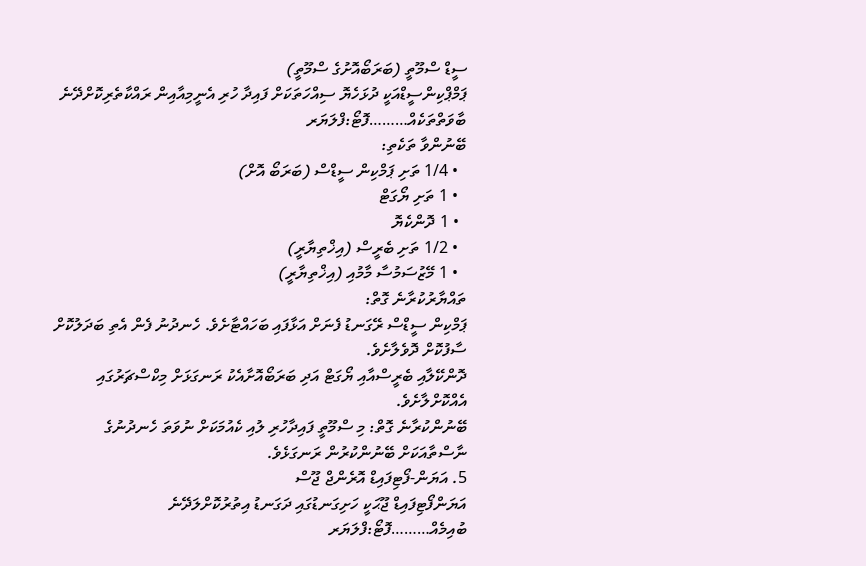ސީޑް ސްމޫތީ (ބަރަބޯއޮށުގެ ސްމޫތީ)
ޕަމްޕްކިންސީޑްއަކީ ދުޅަހެޔޮ ސިއްހަތަކަށް ފައިދާ ހުރި އެނީމިއާއިން ރައްކާތެރިކޮށްދޭނެ ބާވަތްތަކެއް………ފޮޓޯ:ފްލަޔަރ
ބޭނުންވާ ތަކެތި:
  • 1/4 ތަށި ޕަމްކިން ސީޑްސް (ބަރަބޯ އޮށް)
  • 1 ތަށި ޔޯގަޓް
  • 1 ދޮންކެޔޮ
  • 1/2 ތަށި ބެރީސް (އިޚްތިޔާރީ)
  • 1 މޭޒުސަމުސާ މާމުއި (އިޚްތިޔާރީ)
ތައްޔާރުކުރާނެ ގޮތް:
ޕަމްކިން ސީޑްސް ރޭގަނޑު ފެނަށް އަޅާފައި ބަހައްޓާށެވެ. ހެނދުނު ފެން އެތި ބަދަލުކޮށް ސާފުކޮށް ދޮވެލާށެވެ.
ދޮންކޭލާއި ބެރީސްއާއި ޔޯގަޓް އަދި ބަރަބޯއޮށާއެކު ރަނގަޅަށް މިކްސްޗަރުގައި އެއްކޮށްލާށެވެ.
ބޭނުންކުރާނެ ގޮތް: މި ސްމޫތީ ފައިދާހުރި ލުއި ކެއުމަކަށް ނުވަތަ ހެނދުނުގެ ނާސްތާއަކަށް ބޭނުންކުރުން ރަނގަޅެވެ.
5. އަޔަން-ފޯޓިފައިޑް އޮރެންޖް ޖޫސް
އަޔަންފޯޓިފައިޑް ޖޫޙަކީ ހަށިގަނޑުގައި ދަގަނޑު އިތުރުކޮށްލަދޭނެ ބުއިމެއް………ފޮޓޯ:ފްލަޔަރ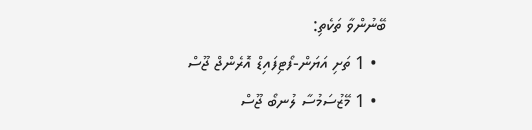ބޭނުންވާ ތަކެތި:
  • 1 ތަށި އަޔަން-ފޯޓިފައިޑް އޮރެންޖް ޖޫސް
  • 1 މޭޒުސަމުސާ ލުނބޯ ޖޫސް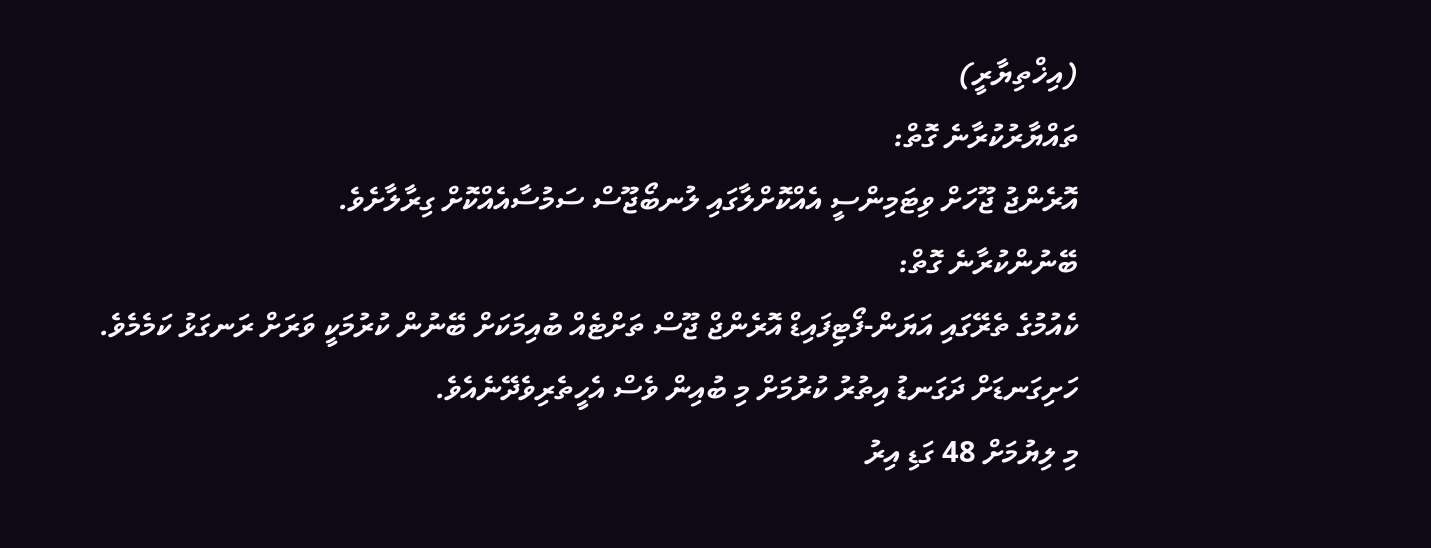(އިޚްތިޔާރީ)
ތައްޔާރުކުރާނެ ގޮތް:
އޮރެންޖު ޖޫހަށް ވިޓަމިންސީ އެއްކޮށްލާގައި ލުނބޯޖޫސް ސަމުސާއެއްކޮށް ގިރާލާށެވެ.
ބޭނުންކުރާނެ ގޮތް:
ކެއުމުގެ ތެރޭގައި އަޔަން-ފޯޓިފައިޑް އޮރެންޖް ޖޫސް ތަށްޓެއް ބުއިމަކަށް ބޭނުން ކުރުމަކީ ވަރަށް ރަނގަޅު ކަމެމެވެ.
ހަށިގަނޑަށް ދަގަނޑު އިތުރު ކުރުމަށް މި ބުއިން ވެސް އެހީތެރިވެދޭނެއެވެ.
މި ލިޔުމަށް 48 ގަޑި އިރު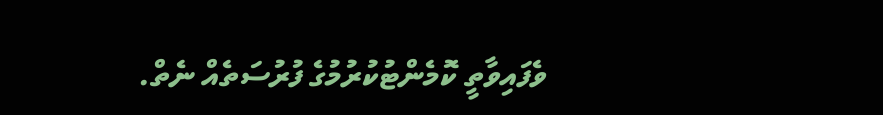ވެފައިވާތީ ކޮމެންޓުކުރުމުގެ ފުރުސަތެއް ނެތް.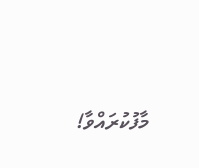މާފުކުރައްވާ!